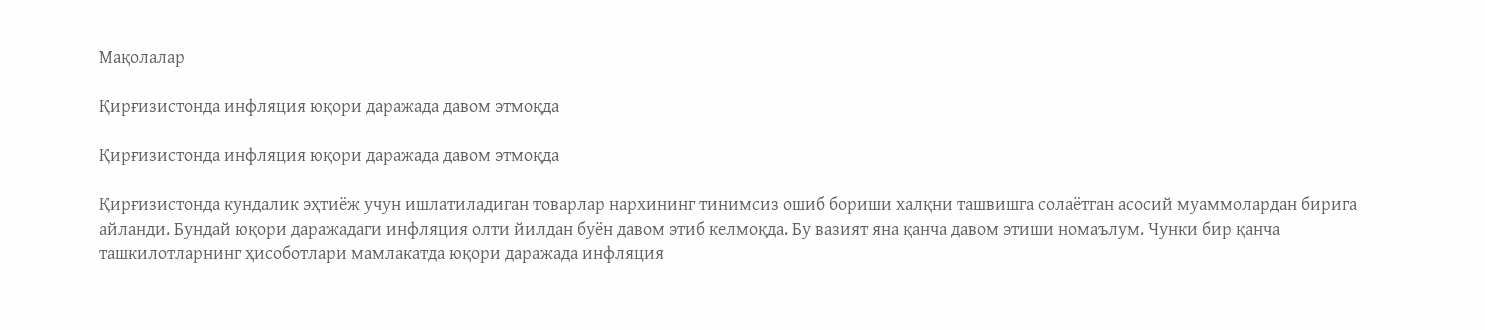Мақолалар

Қирғизистонда инфляция юқори даражада давом этмоқда

Қирғизистонда инфляция юқори даражада давом этмоқда

Қирғизистонда кундалик эҳтиёж учун ишлатиладиган товарлар нархининг тинимсиз ошиб бориши халқни ташвишга солаётган асосий муаммолардан бирига айланди. Бундай юқори даражадаги инфляция олти йилдан буён давом этиб келмоқда. Бу вазият яна қанча давом этиши номаълум. Чунки бир қанча ташкилотларнинг ҳисоботлари мамлакатда юқори даражада инфляция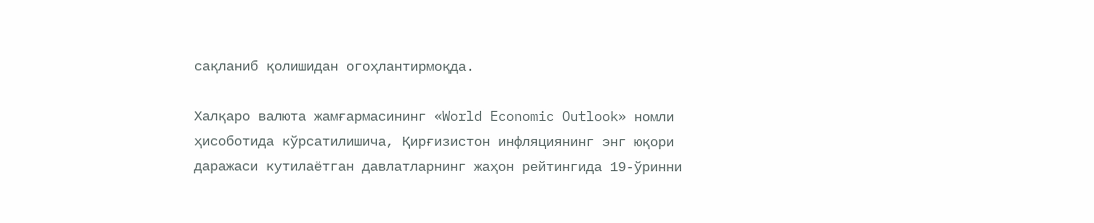сақланиб қолишидан огоҳлантирмоқда.

Халқаро валюта жамғармасининг «World Economic Outlook» номли ҳисоботида кўрсатилишича, Қирғизистон инфляциянинг энг юқори даражаси кутилаётган давлатларнинг жаҳон рейтингида 19-ўринни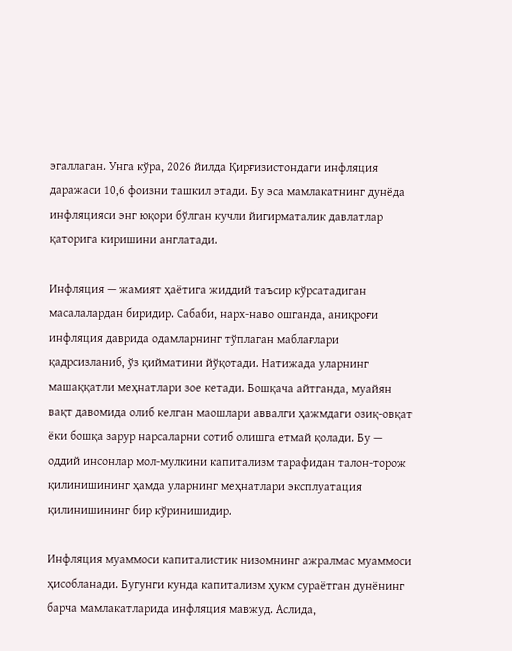эгаллаган. Унга кўра, 2026 йилда Қирғизистондаги инфляция даражаси 10,6 фоизни ташкил этади. Бу эса мамлакатнинг дунёда инфляцияси энг юқори бўлган кучли йигирматалик давлатлар қаторига киришини англатади.

Инфляция — жамият ҳаётига жиддий таъсир кўрсатадиган масалалардан биридир. Сабаби, нарх-наво ошганда, аниқроғи инфляция даврида одамларнинг тўплаган маблағлари қадрсизланиб, ўз қийматини йўқотади. Натижада уларнинг машаққатли меҳнатлари зое кетади. Бошқача айтганда, муайян вақт давомида олиб келган маошлари аввалги ҳажмдаги озиқ-овқат ёки бошқа зарур нарсаларни сотиб олишга етмай қолади. Бу — оддий инсонлар мол-мулкини капитализм тарафидан талон-торож қилинишининг ҳамда уларнинг меҳнатлари эксплуатация қилинишининг бир кўринишидир.

Инфляция муаммоси капиталистик низомнинг ажралмас муаммоси ҳисобланади. Бугунги кунда капитализм ҳукм сураётган дунёнинг барча мамлакатларида инфляция мавжуд. Аслида,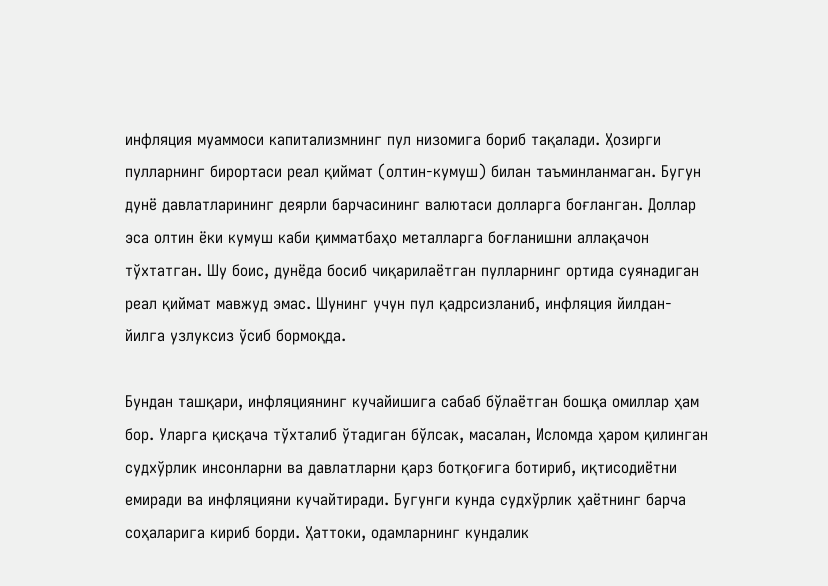инфляция муаммоси капитализмнинг пул низомига бориб тақалади. Ҳозирги пулларнинг бирортаси реал қиймат (олтин-кумуш) билан таъминланмаган. Бугун дунё давлатларининг деярли барчасининг валютаси долларга боғланган. Доллар эса олтин ёки кумуш каби қимматбаҳо металларга боғланишни аллақачон тўхтатган. Шу боис, дунёда босиб чиқарилаётган пулларнинг ортида суянадиган реал қиймат мавжуд эмас. Шунинг учун пул қадрсизланиб, инфляция йилдан-йилга узлуксиз ўсиб бормоқда.

Бундан ташқари, инфляциянинг кучайишига сабаб бўлаётган бошқа омиллар ҳам бор. Уларга қисқача тўхталиб ўтадиган бўлсак, масалан, Исломда ҳаром қилинган судхўрлик инсонларни ва давлатларни қарз ботқоғига ботириб, иқтисодиётни емиради ва инфляцияни кучайтиради. Бугунги кунда судхўрлик ҳаётнинг барча соҳаларига кириб борди. Ҳаттоки, одамларнинг кундалик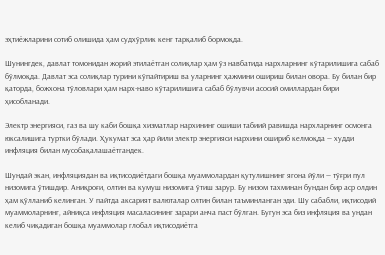эҳтиёжларини сотиб олишида ҳам судхўрлик кенг тарқалиб бормоқда.

Шунингдек, давлат томонидан жорий этилаётган солиқлар ҳам ўз навбатида нархларнинг кўтарилишига сабаб бўлмоқда. Давлат эса солиқлар турини кўпайтириш ва уларнинг ҳажмини ошириш билан овора. Бу билан бир қаторда, божхона тўловлари ҳам нарх-наво кўтарилишига сабаб бўлувчи асосий омиллардан бири ҳисобланади.

Электр энергияси, газ ва шу каби бошқа хизматлар нархининг ошиши табиий равишда нархларнинг осмонга юксалишига туртки бўлади. Ҳукумат эса ҳар йили электр энергияси нархини ошириб келмоқда — худди инфляция билан мусобақалашаётгандек.

Шундай экан, инфляциядан ва иқтисодиётдаги бошқа муаммолардан қутулишнинг ягона йўли — тўғри пул низомига ўтишдир. Аниқроғи, олтин ва кумуш низомига ўтиш зарур. Бу низом тахминан бундан бир аср олдин ҳам қўлланиб келинган. У пайтда аксарият валюталар олтин билан таъминланган эди. Шу сабабли, иқтисодий муаммоларнинг, айниқса инфляция масаласининг зарари анча паст бўлган. Бугун эса биз инфляция ва ундан келиб чиқадиган бошқа муаммолар глобал иқтисодиётга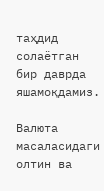таҳдид солаётган бир даврда яшамоқдамиз.

Валюта масаласидаги олтин ва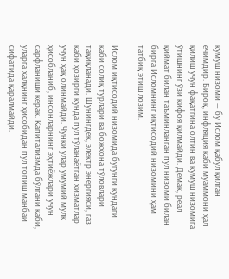кумуш низоми — бу Ислом қабул қилган ечимдир. Бироқ, инфляция каби муаммони ҳал қилиш учун фақатгина олтин ва кумуш низомига ўтишнинг ўзи кифоя қилмайди. Демак, реал қиймат билан таъминланган пул низоми билан бирга Исломнинг иқтисодий низомини ҳам татбиқ этиш лозим.

Ислом иқтисодий низомида бугунги кундаги каби солиқ турлари ва божхона тўловлари тақиқланади. Шунингдек, электр энергияси, газ каби ҳозирги кунда пул тўланаётган хизматлар учун ҳақ олинмайди. Чунки улар умумий мулк ҳисобланиб, инсонларнинг эҳтиёжлари учун сарфланиши керак. Капитализмда бўлгани каби, уларга халқнинг ҳисобидан пул топиш манбаи сифатида қаралмайди.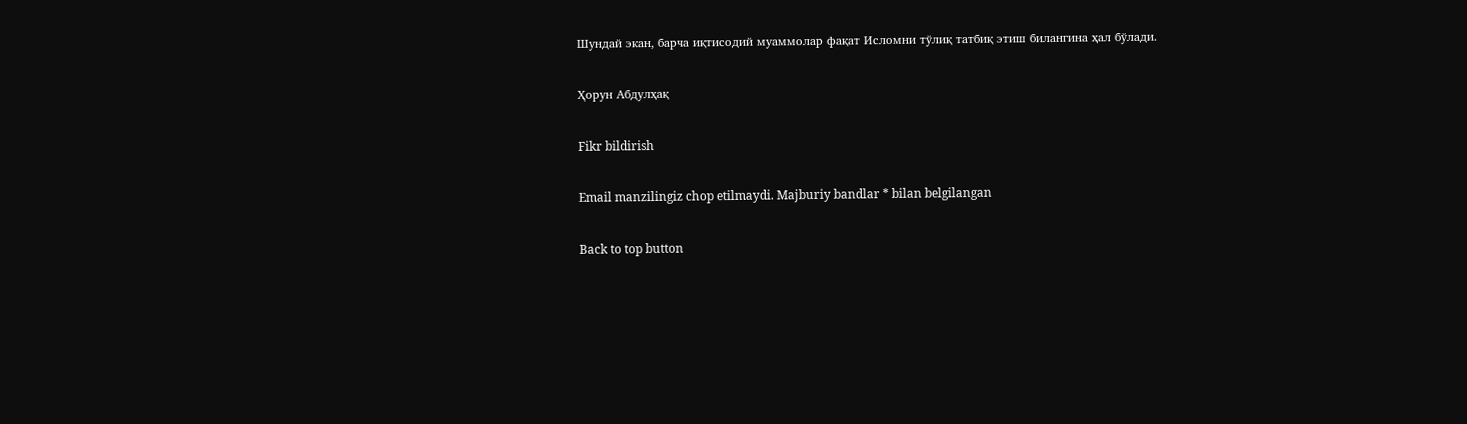Шундай экан, барча иқтисодий муаммолар фақат Исломни тўлиқ татбиқ этиш билангина ҳал бўлади.

Ҳорун Абдулҳақ

Fikr bildirish

Email manzilingiz chop etilmaydi. Majburiy bandlar * bilan belgilangan

Back to top button